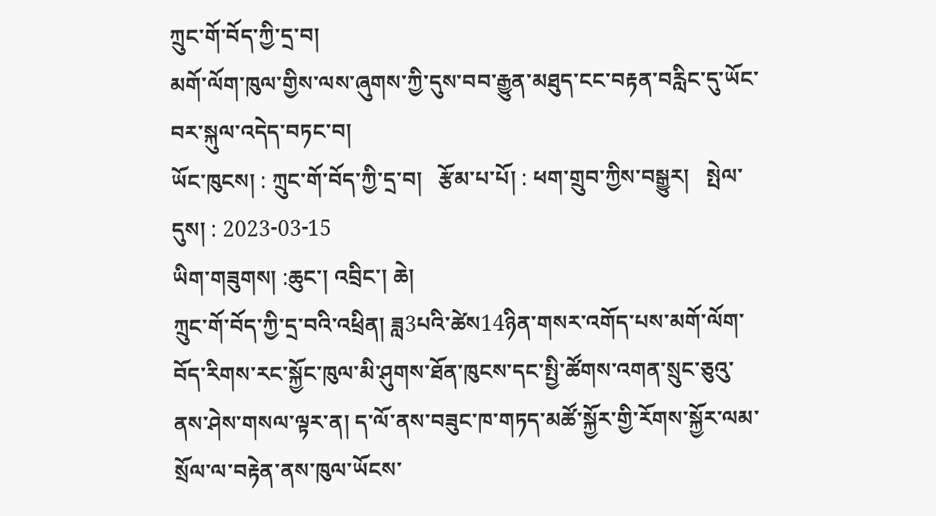ཀྲུང་གོ་བོད་ཀྱི་དྲ་བ།
མགོ་ལོག་ཁུལ་གྱིས་ལས་ཞུགས་ཀྱི་དུས་བབ་རྒྱུན་མཐུད་ངང་བརྟན་བརླིང་དུ་ཡོང་བར་སྐུལ་འདེད་བཏང་བ།
ཡོང་ཁུངས། : ཀྲུང་གོ་བོད་ཀྱི་དྲ་བ།   རྩོམ་པ་པོ། : ཕག་གྲུབ་ཀྱིས་བསྒྱུར།   སྤེལ་དུས། : 2023-03-15
ཡིག་གཟུགས། :ཆུང་། འབྲིང་། ཆེ།
ཀྲུང་གོ་བོད་ཀྱི་དྲ་བའི་འཕྲིན། ཟླ3པའི་ཚེས14ཉིན་གསར་འགོད་པས་མགོ་ལོག་བོད་རིགས་རང་སྐྱོང་ཁུལ་མི་ཤུགས་ཐོན་ཁུངས་དང་སྤྱི་ཚོགས་འགན་སྲུང་ཅུའུ་ནས་ཤེས་གསལ་ལྟར་ན། ད་ལོ་ནས་བཟུང་ཁ་གཏད་མཚོ་སྐྱོར་གྱི་རོགས་སྐྱོར་ལམ་སྲོལ་ལ་བརྟེན་ནས་ཁུལ་ཡོངས་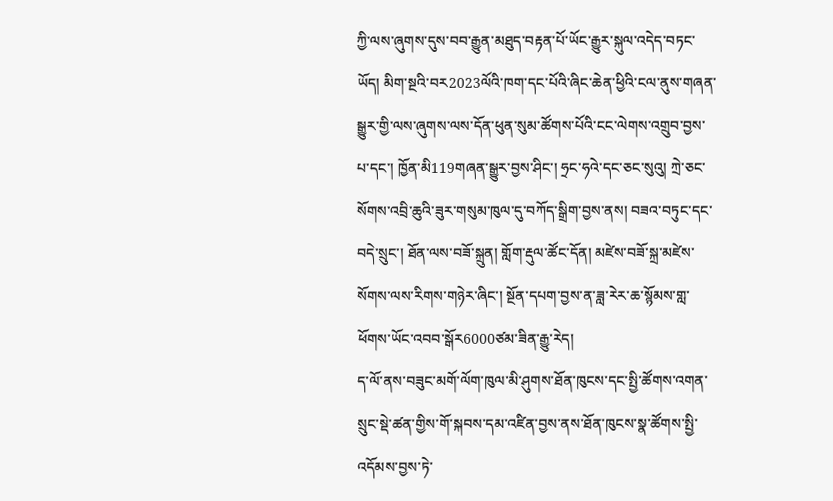ཀྱི་ལས་ཞུགས་དུས་བབ་རྒྱུན་མཐུད་བརྟན་པོ་ཡོང་རྒྱུར་སྐུལ་འདེད་བཏང་ཡོད། མིག་སྔའི་བར2023ལོའི་ཁག་དང་པོའི་ཞིང་ཆེན་ཕྱིའི་ངལ་ནུས་གཞན་སྒྱུར་གྱི་ལས་ཞུགས་ལས་དོན་ཕུན་སུམ་ཚོགས་པོའི་ངང་ལེགས་འགྲུབ་བྱས་པ་དང་། ཁྱོན་མི119གཞན་སྒྱུར་བྱས་ཤིང་། ཧྲང་ཧའེ་དང་ཅང་སུའུ། ཀྲེ་ཅང་སོགས་འབྲི་ཆུའི་ཟུར་གསུམ་ཁུལ་དུ་བཀོད་སྒྲིག་བྱས་ནས། བཟའ་བཏུང་དང་བདེ་སྲུང་། ཐོན་ལས་བཟོ་སྐྲུན། གློག་རྡུལ་ཚོང་དོན། མཛེས་བཟོ་སྐྲ་མཛེས་སོགས་ལས་རིགས་གཉེར་ཞིང་། སྔོན་དཔག་བྱས་ན་ཟླ་རེར་ཆ་སྙོམས་གླ་ཕོགས་ཡོང་འབབ་སྒོར6000ཙམ་ཟིན་རྒྱུ་རེད།
ད་ལོ་ནས་བཟུང་མགོ་ལོག་ཁུལ་མི་ཤུགས་ཐོན་ཁུངས་དང་སྤྱི་ཚོགས་འགན་སྲུང་སྡེ་ཚན་གྱིས་གོ་སྐབས་དམ་འཛིན་བྱས་ནས་ཐོན་ཁུངས་སྣ་ཚོགས་སྤྱི་འདོམས་བྱས་ཏེ་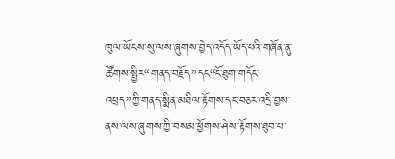ཁུལ་ཡོངས་སུ་ལས་ཞུགས་བྱེད་འདོད་ཡོད་པའི་གཞོན་ནུ་ཚོགས་སྤྱིར“གནད་བརྗོད”དང“ངོ་ཐུག་གདོང་འཕྲད”ཀྱི་གནད་སྨིན་མཐིལ་རྟོགས་དང་བཅར་འདྲི་བྱས་ནས་ལས་ཞུགས་ཀྱི་བསམ་ཕྱོགས་ཤེས་རྟོགས་ཐུབ་པ་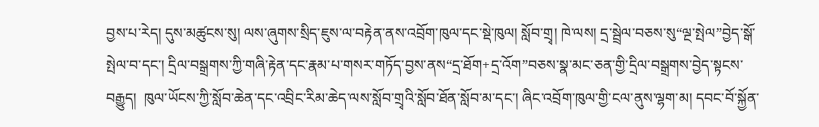བྱས་པ་རེད། དུས་མཚུངས་སུ། ལས་ཞུགས་སྲིད་ཇུས་ལ་བརྟེན་ནས་འབྲོག་ཁུལ་དང་སྡེ་ཁུལ། སློབ་གྲྭ། ཁེ་ལས། དྲ་སྦྲེལ་བཅས་སུ“ལྔ་སྤེལ”བྱེད་སྒོ་སྤེལ་བ་དང་། དྲིལ་བསྒྲགས་ཀྱི་གཞི་རྟེན་དང་རྣམ་པ་གསར་གཏོད་བྱས་ནས“དྲ་ཐོག+དྲ་འོག”བཅས་སྣ་མང་ཅན་གྱི་དྲིལ་བསྒྲགས་བྱེད་སྟངས་བརྒྱུད།  ཁུལ་ཡོངས་ཀྱི་སློབ་ཆེན་དང་འབྲིང་རིམ་ཆེད་ལས་སློབ་གྲྭའི་སློབ་ཐོན་སློབ་མ་དང་། ཞིང་འབྲོག་ཁུལ་གྱི་ངལ་ནུས་ལྷག་མ། དབང་བོ་སྐྱོན་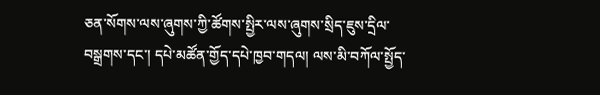ཅན་སོགས་ལས་ཞུགས་ཀྱི་ཚོགས་སྤྱིར་ལས་ཞུགས་སྲིད་ཇུས་དྲིལ་བསྒྲགས་དང་། དཔེ་མཚོན་གྱོད་དཔེ་ཁྱབ་གདལ། ལས་མི་བཀོལ་སྤྱོད་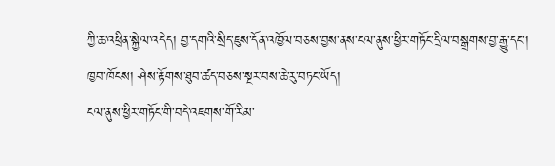ཀྱི་ཆ་འཕྲིན་སྐྱེལ་འདེད། བྱ་དགའི་སྲིད་ཇུས་དོན་འཁྱོལ་བཅས་བྱས་ནས་ངལ་ནུས་ཕྱིར་གཏོང་དྲིལ་བསྒྲགས་བྱ་རྒྱུ་དང་། ཁྱབ་ཁོངས། ཤེས་རྟོགས་ཐུབ་ཚད་བཅས་སྔར་བས་ཆེ་རུ་བཏང་ཡོད།
ངལ་ནུས་ཕྱིར་གཏོང་གི་བདེ་འཇགས་གོ་རིམ་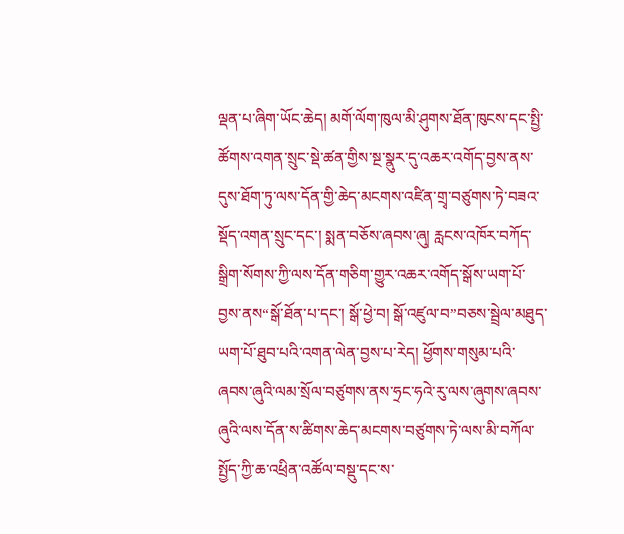ལྡན་པ་ཞིག་ཡོང་ཆེད། མགོ་ལོག་ཁུལ་མི་ཤུགས་ཐོན་ཁུངས་དང་སྤྱི་ཚོགས་འགན་སྲུང་སྡེ་ཚན་གྱིས་སྔ་སྣུར་དུ་འཆར་འགོད་བྱས་ནས་དུས་ཐོག་ཏུ་ལས་དོན་གྱི་ཆེད་མངགས་འཛིན་གྲྭ་བཙུགས་ཏེ་བཟའ་སྡོད་འགན་སྲུང་དང་། སྨན་བཅོས་ཞབས་ཞུ། རླངས་འཁོར་བཀོད་སྒྲིག་སོགས་ཀྱི་ལས་དོན་གཅིག་གྱུར་འཆར་འགོད་སྒོས་ཡག་པོ་བྱས་ནས“སྒོ་ཐོན་པ་དང་། སྒོ་ཕྱེ་བ། སྒོ་འཛུལ་བ”བཅས་སྦྲེལ་མཐུད་ཡག་པོ་ཐུབ་པའི་འགན་ལེན་བྱས་པ་རེད། ཕྱོགས་གསུམ་པའི་ཞབས་ཞུའི་ལམ་སྲོལ་བཙུགས་ནས་ཧྲང་ཧའེ་རུ་ལས་ཞུགས་ཞབས་ཞུའི་ལས་དོན་ས་ཚིགས་ཆེད་མངགས་བཙུགས་ཏེ་ལས་མི་བཀོལ་སྤྱོད་ཀྱི་ཆ་འཕྲིན་འཚོལ་བསྡུ་དང་ས་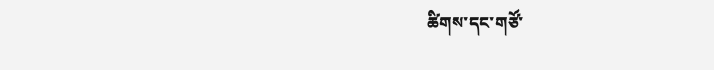ཚིགས་དང་གཙོ་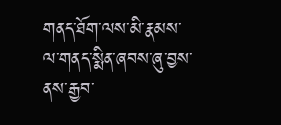གནད་ཐོག་ལས་མི་རྣམས་ལ་གནད་སྨིན་ཞབས་ཞུ་བྱས་ནས་རྒྱབ་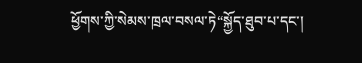ཕྱོགས་ཀྱི་སེམས་ཁྲལ་བསལ་ཏེ“སྐྱོད་ཐུབ་པ་དང་།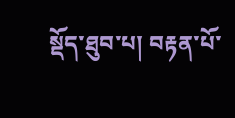སྡོད་ཐུབ་པ། བརྟན་པོ་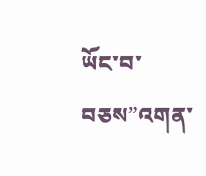ཡོང་བ་བཅས”འགན་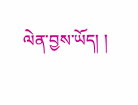ལེན་བྱས་ཡོད། །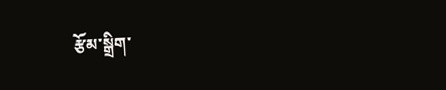རྩོམ་སྒྲིག་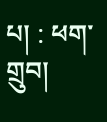པ། : ཕག་གྲུབ།